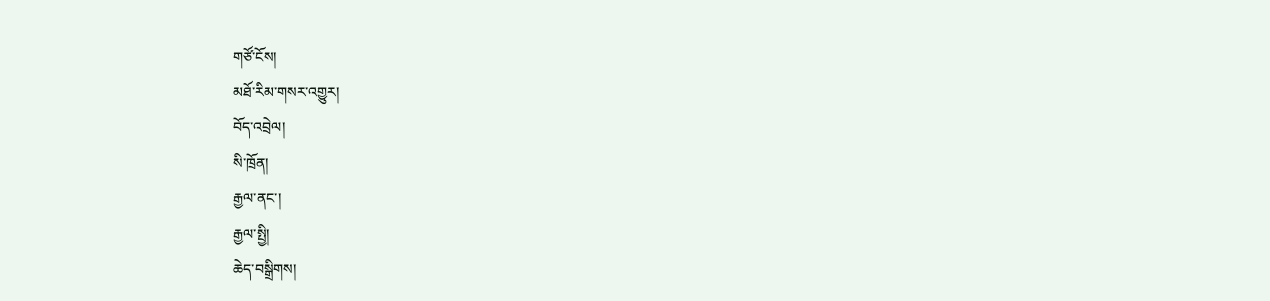གཙོ་ངོས།
མཐོ་རིམ་གསར་འགྱུར།
བོད་འབྲེལ།
སི་ཁྲོན།
རྒྱལ་ནང་།
རྒྱལ་སྤྱི།
ཆེད་བསྒྲིགས།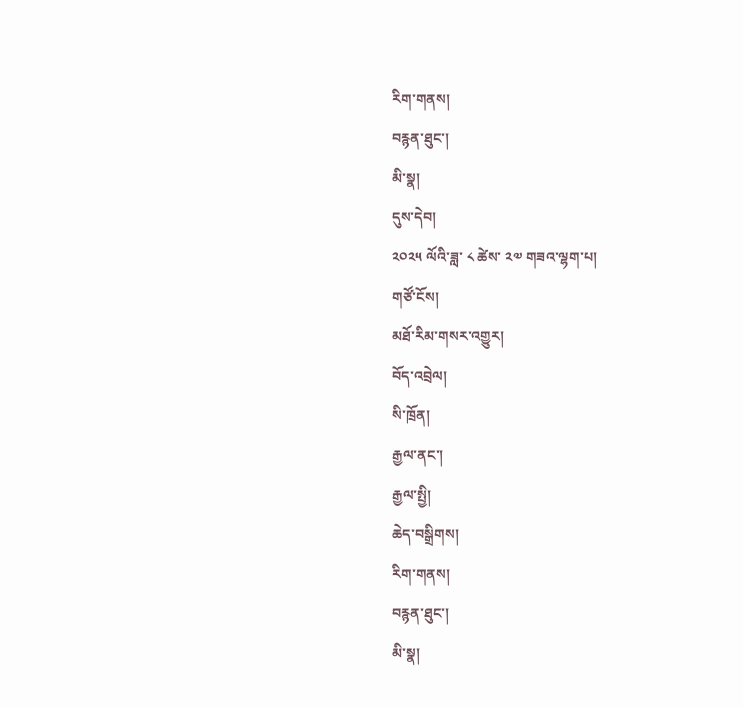རིག་གནས།
བརྙན་ཐུང་།
མི་སྣ།
དུས་དེབ།
༢༠༢༥ ལོའི་ཟླ་ ༨ ཚེས་ ༢༧ གཟའ་ལྷག་པ།
གཙོ་ངོས།
མཐོ་རིམ་གསར་འགྱུར།
བོད་འབྲེལ།
སི་ཁྲོན།
རྒྱལ་ནང་།
རྒྱལ་སྤྱི།
ཆེད་བསྒྲིགས།
རིག་གནས།
བརྙན་ཐུང་།
མི་སྣ།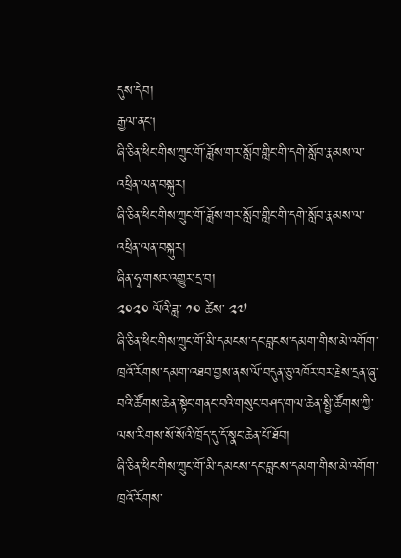དུས་དེབ།
རྒྱལ་ནང།
ཞི་ཅིན་ཕིང་གིས་ཀྲུང་གོ་ཟློས་གར་སློབ་གླིང་གི་དགེ་སློབ་རྣམས་ལ་འཕྲིན་ལན་བསྐུར།
ཞི་ཅིན་ཕིང་གིས་ཀྲུང་གོ་ཟློས་གར་སློབ་གླིང་གི་དགེ་སློབ་རྣམས་ལ་འཕྲིན་ལན་བསྐུར།
ཞིན་ཧྭ་གསར་འགྱུར་དྲ་བ།
༢༠༢༠ ལོའི་ཟླ་ ༡༠ ཚེས་ ༢༧
ཞི་ཅིན་ཕིང་གིས་ཀྲུང་གོ་མི་དམངས་དང་བླངས་དམག་གིས་མེ་འགོག་ཁྲའོ་རོགས་དམག་འཐབ་བྱས་ནས་ལོ་བདུན་ཅུ་འཁོར་བར་རྗེས་དྲན་ཞུ་བའི་ཚོགས་ཆེན་སྟེང་གནང་བའི་གསུང་བཤད་གལ་ཆེན་སྤྱི་ཚོགས་ཀྱི་ལས་རིགས་སོ་སོའི་ཁྲོད་དུ་དོ་སྣང་ཆེན་པོ་ཐོབ།
ཞི་ཅིན་ཕིང་གིས་ཀྲུང་གོ་མི་དམངས་དང་བླངས་དམག་གིས་མེ་འགོག་ཁྲའོ་རོགས་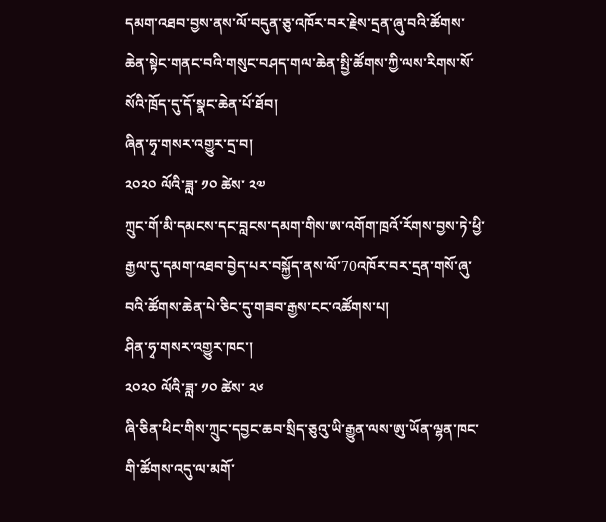དམག་འཐབ་བྱས་ནས་ལོ་བདུན་ཅུ་འཁོར་བར་རྗེས་དྲན་ཞུ་བའི་ཚོགས་ཆེན་སྟེང་གནང་བའི་གསུང་བཤད་གལ་ཆེན་སྤྱི་ཚོགས་ཀྱི་ལས་རིགས་སོ་སོའི་ཁྲོད་དུ་དོ་སྣང་ཆེན་པོ་ཐོབ།
ཞིན་ཧྭ་གསར་འགྱུར་དྲ་བ།
༢༠༢༠ ལོའི་ཟླ་ ༡༠ ཚེས་ ༢༧
ཀྲུང་གོ་མི་དམངས་དང་བླངས་དམག་གིས་ཨ་འགོག་ཁྲའོ་རོགས་བྱས་ཏེ་ཕྱི་རྒྱལ་དུ་དམག་འཐབ་བྱེད་པར་བསྐྱོད་ནས་ལོ་70འཁོར་བར་དྲན་གསོ་ཞུ་བའི་ཚོགས་ཆེན་པེ་ཅིང་དུ་གཟབ་རྒྱས་ངང་འཚོགས་པ།
ཤིན་ཧྭ་གསར་འགྱུར་ཁང་།
༢༠༢༠ ལོའི་ཟླ་ ༡༠ ཚེས་ ༢༦
ཞི་ཅིན་ཕིང་གིས་ཀྲུང་དབྱང་ཆབ་སྲིད་ཅུའུ་ཡི་རྒྱུན་ལས་ཨུ་ཡོན་ལྷན་ཁང་གི་ཚོགས་འདུ་ལ་མགོ་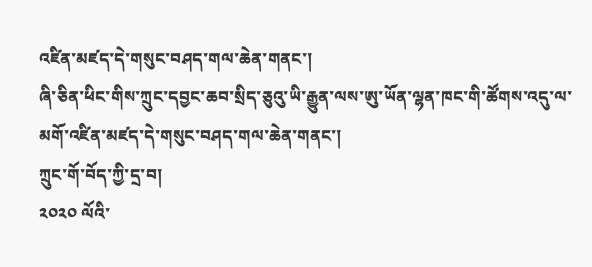འཛིན་མཛད་དེ་གསུང་བཤད་གལ་ཆེན་གནང་།
ཞི་ཅིན་ཕིང་གིས་ཀྲུང་དབྱང་ཆབ་སྲིད་ཅུའུ་ཡི་རྒྱུན་ལས་ཨུ་ཡོན་ལྷན་ཁང་གི་ཚོགས་འདུ་ལ་མགོ་འཛིན་མཛད་དེ་གསུང་བཤད་གལ་ཆེན་གནང་།
ཀྲུང་གོ་བོད་ཀྱི་དྲ་བ།
༢༠༢༠ ལོའི་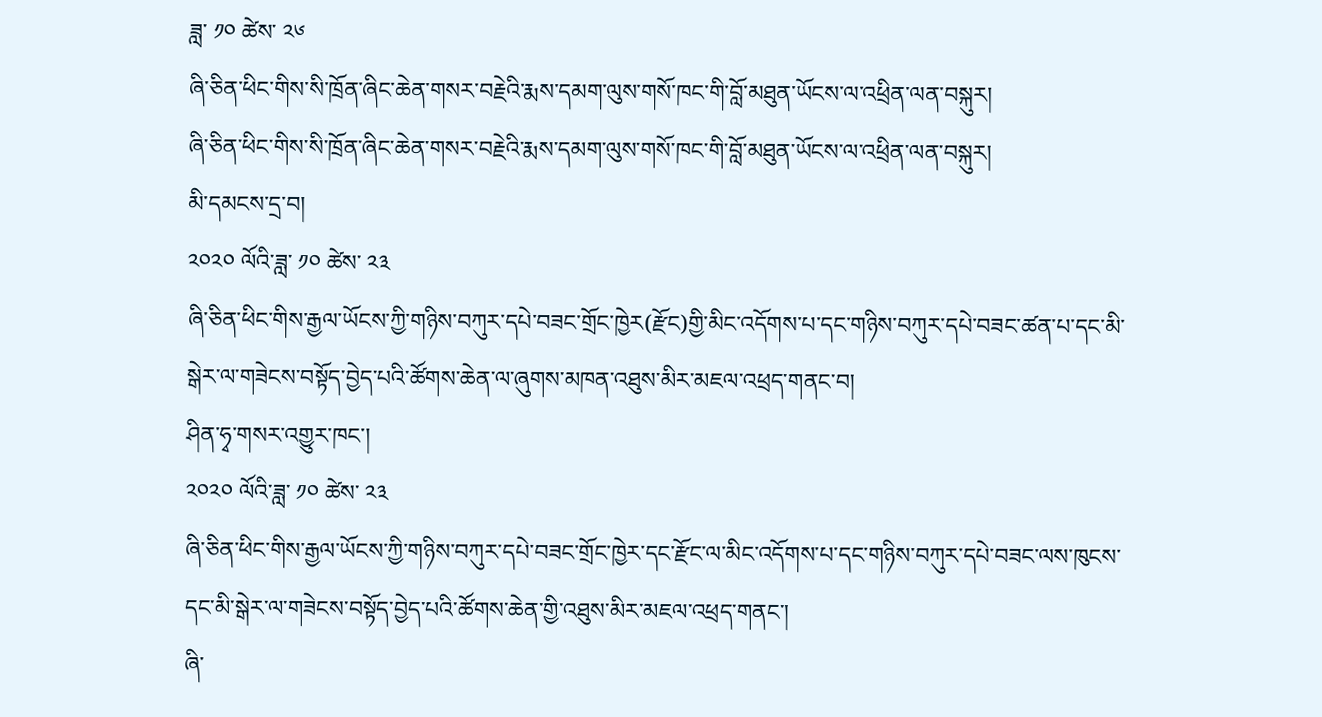ཟླ་ ༡༠ ཚེས་ ༢༦
ཞི་ཅིན་ཕིང་གིས་སི་ཁྲོན་ཞིང་ཆེན་གསར་བརྗེའི་རྨས་དམག་ལུས་གསོ་ཁང་གི་བློ་མཐུན་ཡོངས་ལ་འཕྲིན་ལན་བསྐུར།
ཞི་ཅིན་ཕིང་གིས་སི་ཁྲོན་ཞིང་ཆེན་གསར་བརྗེའི་རྨས་དམག་ལུས་གསོ་ཁང་གི་བློ་མཐུན་ཡོངས་ལ་འཕྲིན་ལན་བསྐུར།
མི་དམངས་དྲ་བ།
༢༠༢༠ ལོའི་ཟླ་ ༡༠ ཚེས་ ༢༣
ཞི་ཅིན་ཕིང་གིས་རྒྱལ་ཡོངས་ཀྱི་གཉིས་བཀུར་དཔེ་བཟང་གྲོང་ཁྱེར(རྫོང)གྱི་མིང་འདོགས་པ་དང་གཉིས་བཀུར་དཔེ་བཟང་ཚན་པ་དང་མི་སྒེར་ལ་གཟེངས་བསྟོད་བྱེད་པའི་ཚོགས་ཆེན་ལ་ཞུགས་མཁན་འཐུས་མིར་མཇལ་འཕྲད་གནང་བ།
ཤིན་ཧྭ་གསར་འགྱུར་ཁང་།
༢༠༢༠ ལོའི་ཟླ་ ༡༠ ཚེས་ ༢༣
ཞི་ཅིན་ཕིང་གིས་རྒྱལ་ཡོངས་ཀྱི་གཉིས་བཀུར་དཔེ་བཟང་གྲོང་ཁྱེར་དང་རྫོང་ལ་མིང་འདོགས་པ་དང་གཉིས་བཀུར་དཔེ་བཟང་ལས་ཁུངས་དང་མི་སྒེར་ལ་གཟེངས་བསྟོད་བྱེད་པའི་ཚོགས་ཆེན་གྱི་འཐུས་མིར་མཇལ་འཕྲད་གནང་།
ཞི་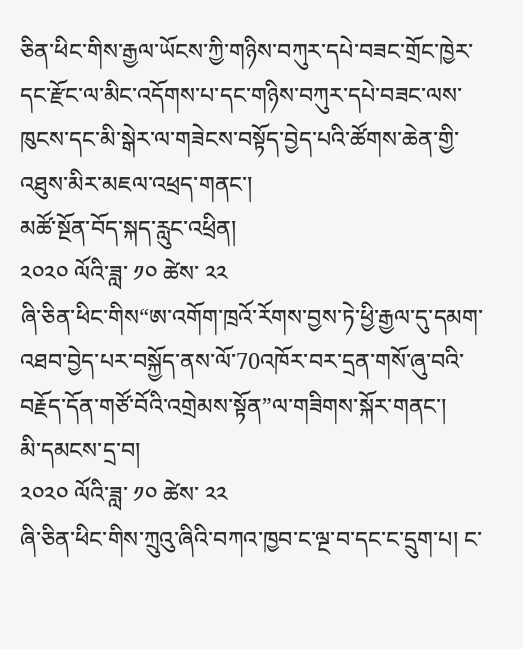ཅིན་ཕིང་གིས་རྒྱལ་ཡོངས་ཀྱི་གཉིས་བཀུར་དཔེ་བཟང་གྲོང་ཁྱེར་དང་རྫོང་ལ་མིང་འདོགས་པ་དང་གཉིས་བཀུར་དཔེ་བཟང་ལས་ཁུངས་དང་མི་སྒེར་ལ་གཟེངས་བསྟོད་བྱེད་པའི་ཚོགས་ཆེན་གྱི་འཐུས་མིར་མཇལ་འཕྲད་གནང་།
མཚོ་སྔོན་བོད་སྐད་རླུང་འཕྲིན།
༢༠༢༠ ལོའི་ཟླ་ ༡༠ ཚེས་ ༢༢
ཞི་ཅིན་ཕིང་གིས“ཨ་འགོག་ཁྲའོ་རོགས་བྱས་ཏེ་ཕྱི་རྒྱལ་དུ་དམག་འཐབ་བྱེད་པར་བསྐྱོད་ནས་ལོ་70འཁོར་བར་དྲན་གསོ་ཞུ་བའི་བརྗོད་དོན་གཙོ་བོའི་འགྲེམས་སྟོན”ལ་གཟིགས་སྐོར་གནང་།
མི་དམངས་དྲ་བ།
༢༠༢༠ ལོའི་ཟླ་ ༡༠ ཚེས་ ༢༢
ཞི་ཅིན་ཕིང་གིས་ཀྲུའུ་ཞིའི་བཀའ་ཁྱབ་ང་ལྔ་བ་དང་ང་དྲུག་པ། ང་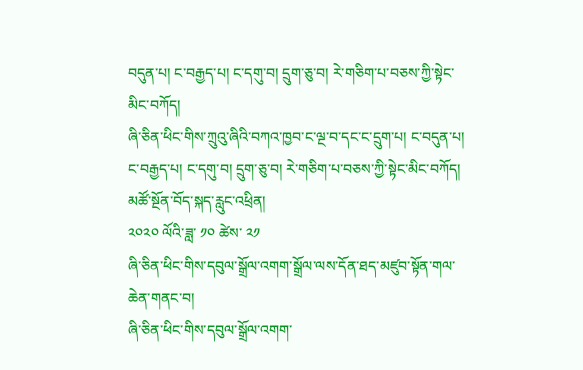བདུན་པ། ང་བརྒྱད་པ། ང་དགུ་བ། དྲུག་ཅུ་བ། རེ་གཅིག་པ་བཅས་ཀྱི་སྟེང་མིང་བཀོད།
ཞི་ཅིན་ཕིང་གིས་ཀྲུའུ་ཞིའི་བཀའ་ཁྱབ་ང་ལྔ་བ་དང་ང་དྲུག་པ། ང་བདུན་པ། ང་བརྒྱད་པ། ང་དགུ་བ། དྲུག་ཅུ་བ། རེ་གཅིག་པ་བཅས་ཀྱི་སྟེང་མིང་བཀོད།
མཚོ་སྔོན་བོད་སྐད་རླུང་འཕྲིན།
༢༠༢༠ ལོའི་ཟླ་ ༡༠ ཚེས་ ༢༡
ཞི་ཅིན་ཕིང་གིས་དབུལ་སྒྲོལ་འགག་སྒྲོལ་ལས་དོན་ཐད་མཛུབ་སྟོན་གལ་ཆེན་གནང་བ།
ཞི་ཅིན་ཕིང་གིས་དབུལ་སྒྲོལ་འགག་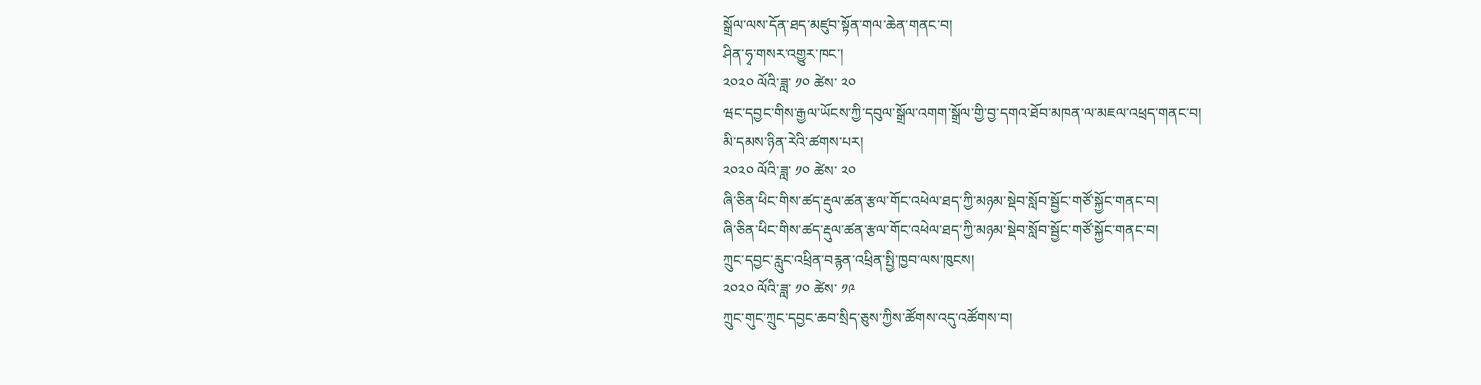སྒྲོལ་ལས་དོན་ཐད་མཛུབ་སྟོན་གལ་ཆེན་གནང་བ།
ཤིན་ཧྭ་གསར་འགྱུར་ཁང་།
༢༠༢༠ ལོའི་ཟླ་ ༡༠ ཚེས་ ༢༠
ཝང་དབྱང་གིས་རྒྱལ་ཡོངས་ཀྱི་དབུལ་སྒྲོལ་འགག་སྒྲོལ་གྱི་བྱ་དགའ་ཐོབ་མཁན་ལ་མཇལ་འཕྲད་གནང་བ།
མི་དམས་ཉིན་རེའི་ཚགས་པར།
༢༠༢༠ ལོའི་ཟླ་ ༡༠ ཚེས་ ༢༠
ཞི་ཅིན་ཕིང་གིས་ཚད་རྡུལ་ཚན་རྩལ་གོང་འཕེལ་ཐད་ཀྱི་མཉམ་སྡེབ་སློབ་སྦྱོང་གཙོ་སྐྱོང་གནང་བ།
ཞི་ཅིན་ཕིང་གིས་ཚད་རྡུལ་ཚན་རྩལ་གོང་འཕེལ་ཐད་ཀྱི་མཉམ་སྡེབ་སློབ་སྦྱོང་གཙོ་སྐྱོང་གནང་བ།
ཀྲུང་དབྱང་རླུང་འཕྲིན་བརྙན་འཕྲིན་སྤྱི་ཁྱབ་ལས་ཁུངས།
༢༠༢༠ ལོའི་ཟླ་ ༡༠ ཚེས་ ༡༩
ཀྲུང་གུང་ཀྲུང་དབྱང་ཆབ་སྲིད་ཅུས་ཀྱིས་ཚོགས་འདུ་འཚོགས་བ།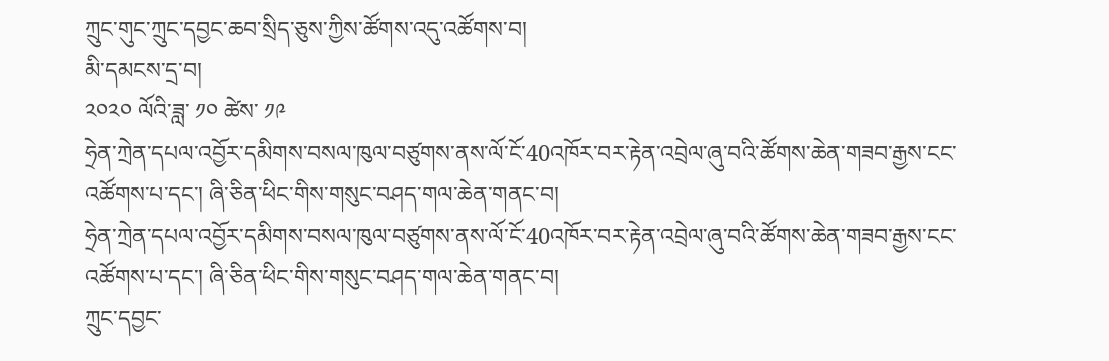ཀྲུང་གུང་ཀྲུང་དབྱང་ཆབ་སྲིད་ཅུས་ཀྱིས་ཚོགས་འདུ་འཚོགས་བ།
མི་དམངས་དྲ་བ།
༢༠༢༠ ལོའི་ཟླ་ ༡༠ ཚེས་ ༡༩
ཧྲེན་ཀྲེན་དཔལ་འབྱོར་དམིགས་བསལ་ཁུལ་བཙུགས་ནས་ལོ་ངོ་40འཁོར་བར་རྟེན་འབྲེལ་ཞུ་བའི་ཚོགས་ཆེན་གཟབ་རྒྱས་ངང་འཚོགས་པ་དང་། ཞི་ཅིན་ཕིང་གིས་གསུང་བཤད་གལ་ཆེན་གནང་བ།
ཧྲེན་ཀྲེན་དཔལ་འབྱོར་དམིགས་བསལ་ཁུལ་བཙུགས་ནས་ལོ་ངོ་40འཁོར་བར་རྟེན་འབྲེལ་ཞུ་བའི་ཚོགས་ཆེན་གཟབ་རྒྱས་ངང་འཚོགས་པ་དང་། ཞི་ཅིན་ཕིང་གིས་གསུང་བཤད་གལ་ཆེན་གནང་བ།
ཀྲུང་དབྱང་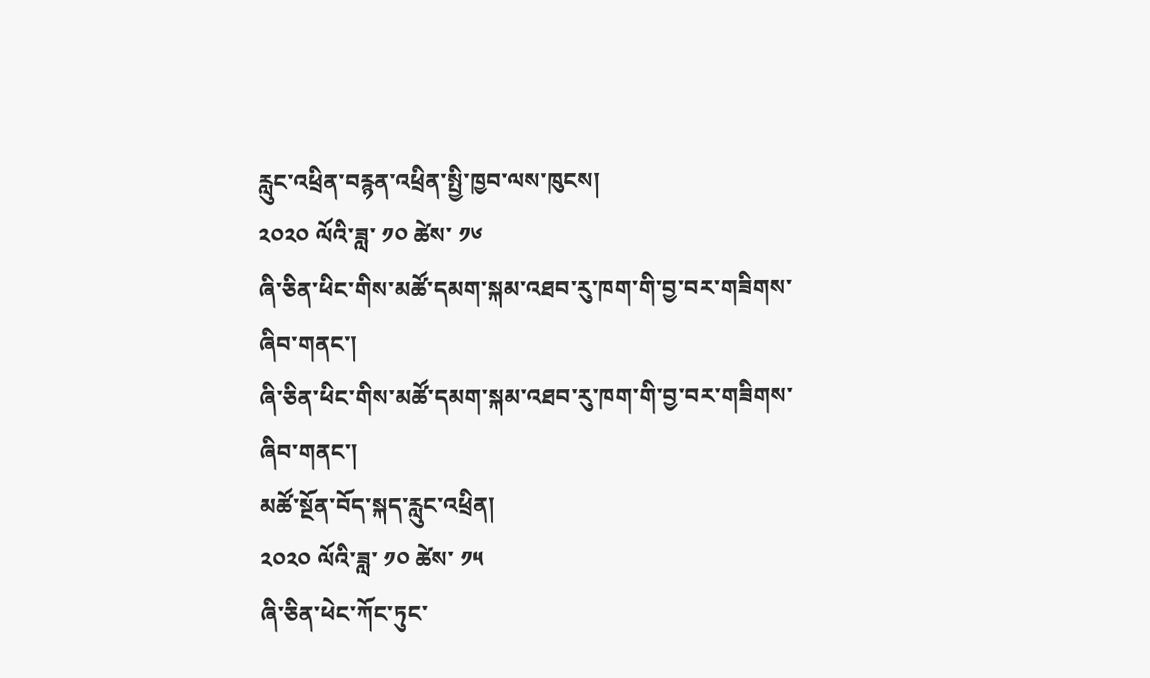རླུང་འཕྲིན་བརྙན་འཕྲིན་སྤྱི་ཁྱབ་ལས་ཁུངས།
༢༠༢༠ ལོའི་ཟླ་ ༡༠ ཚེས་ ༡༦
ཞི་ཅིན་ཕིང་གིས་མཚོ་དམག་སྐམ་འཐབ་རུ་ཁག་གི་བྱ་བར་གཟིགས་ཞིབ་གནང་།
ཞི་ཅིན་ཕིང་གིས་མཚོ་དམག་སྐམ་འཐབ་རུ་ཁག་གི་བྱ་བར་གཟིགས་ཞིབ་གནང་།
མཚོ་སྔོན་བོད་སྐད་རླུང་འཕྲིན།
༢༠༢༠ ལོའི་ཟླ་ ༡༠ ཚེས་ ༡༥
ཞི་ཅིན་ཕེང་ཀོང་ཏུང་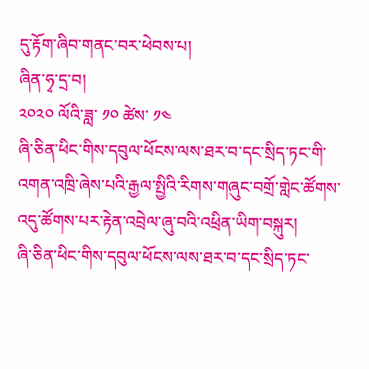དུ་རྟོག་ཞིབ་གནང་བར་ཕེབས་པ།
ཞིན་ཧྭ་དྲ་བ།
༢༠༢༠ ལོའི་ཟླ་ ༡༠ ཚེས་ ༡༤
ཞི་ཅིན་ཕིང་གིས་དབུལ་ཕོངས་ལས་ཐར་བ་དང་སྲིད་ཏང་གི་འགན་འཁྲི་ཞེས་པའི་རྒྱལ་སྤྱིའི་རིགས་གཞུང་བགྲོ་གླེང་ཚོགས་འདུ་ཚོགས་པར་རྟེན་འབྲེལ་ཞུ་བའི་འཕྲིན་ཡིག་བསྐུར།
ཞི་ཅིན་ཕིང་གིས་དབུལ་ཕོངས་ལས་ཐར་བ་དང་སྲིད་ཏང་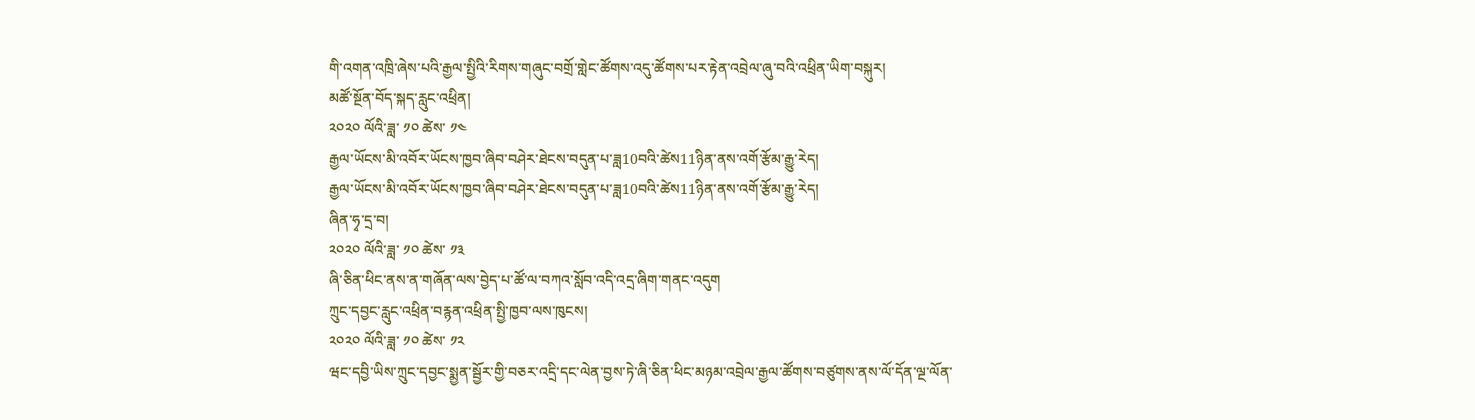གི་འགན་འཁྲི་ཞེས་པའི་རྒྱལ་སྤྱིའི་རིགས་གཞུང་བགྲོ་གླེང་ཚོགས་འདུ་ཚོགས་པར་རྟེན་འབྲེལ་ཞུ་བའི་འཕྲིན་ཡིག་བསྐུར།
མཚོ་སྔོན་བོད་སྐད་རླུང་འཕྲིན།
༢༠༢༠ ལོའི་ཟླ་ ༡༠ ཚེས་ ༡༤
རྒྱལ་ཡོངས་མི་འབོར་ཡོངས་ཁྱབ་ཞིབ་བཤེར་ཐེངས་བདུན་པ་ཟླ10བའི་ཚེས11ཉིན་ནས་འགོ་རྩོམ་རྒྱུ་རེད།
རྒྱལ་ཡོངས་མི་འབོར་ཡོངས་ཁྱབ་ཞིབ་བཤེར་ཐེངས་བདུན་པ་ཟླ10བའི་ཚེས11ཉིན་ནས་འགོ་རྩོམ་རྒྱུ་རེད།
ཞིན་ཧྭ་དྲ་བ།
༢༠༢༠ ལོའི་ཟླ་ ༡༠ ཚེས་ ༡༣
ཞི་ཅིན་ཕིང་ནས་ན་གཞོན་ལས་བྱེད་པ་ཚོ་ལ་བཀའ་སློབ་འདི་འདྲ་ཞིག་གནང་འདུག
ཀྲུང་དབྱང་རླུང་འཕྲིན་བརྙན་འཕྲིན་སྤྱི་ཁྱབ་ལས་ཁུངས།
༢༠༢༠ ལོའི་ཟླ་ ༡༠ ཚེས་ ༡༢
ཝང་དབྱི་ཡིས་ཀྲུང་དབྱང་སྨྱན་སྦྱོར་གྱི་བཅར་འདྲི་དང་ལེན་བྱས་ཏེ་ཞི་ཅིན་ཕིང་མཉམ་འབྲེལ་རྒྱལ་ཚོགས་བཙུགས་ནས་ལོ་དོན་ལྔ་ལོན་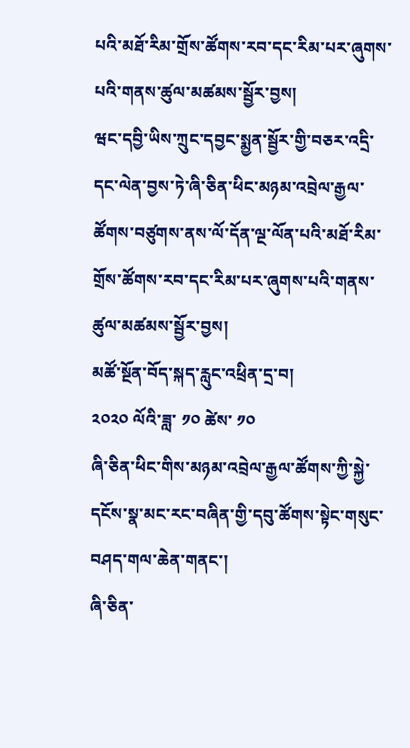པའི་མཐོ་རིམ་གྲོས་ཚོགས་རབ་དང་རིམ་པར་ཞུགས་པའི་གནས་ཚུལ་མཚམས་སྦྱོར་བྱས།
ཝང་དབྱི་ཡིས་ཀྲུང་དབྱང་སྨྱན་སྦྱོར་གྱི་བཅར་འདྲི་དང་ལེན་བྱས་ཏེ་ཞི་ཅིན་ཕིང་མཉམ་འབྲེལ་རྒྱལ་ཚོགས་བཙུགས་ནས་ལོ་དོན་ལྔ་ལོན་པའི་མཐོ་རིམ་གྲོས་ཚོགས་རབ་དང་རིམ་པར་ཞུགས་པའི་གནས་ཚུལ་མཚམས་སྦྱོར་བྱས།
མཚོ་སྔོན་བོད་སྐད་རླུང་འཕྲིན་དྲ་བ།
༢༠༢༠ ལོའི་ཟླ་ ༡༠ ཚེས་ ༡༠
ཞི་ཅིན་ཕིང་གིས་མཉམ་འབྲེལ་རྒྱལ་ཚོགས་ཀྱི་སྐྱེ་དངོས་སྣ་མང་རང་བཞིན་གྱི་དབུ་ཚོགས་སྟེང་གསུང་བཤད་གལ་ཆེན་གནང་།
ཞི་ཅིན་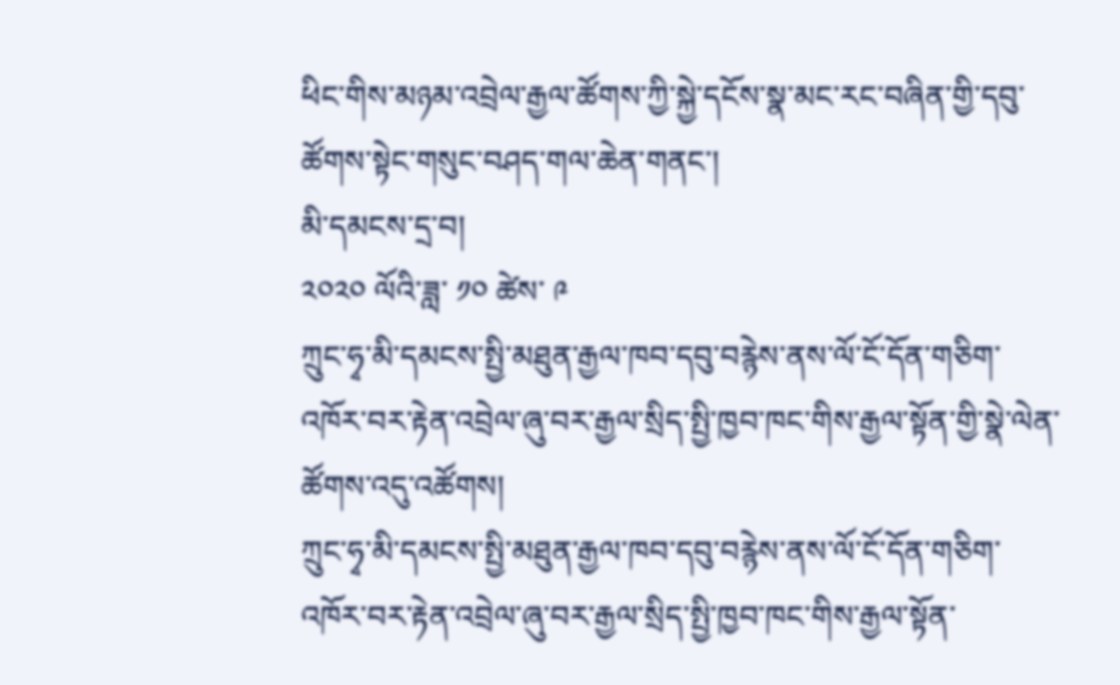ཕིང་གིས་མཉམ་འབྲེལ་རྒྱལ་ཚོགས་ཀྱི་སྐྱེ་དངོས་སྣ་མང་རང་བཞིན་གྱི་དབུ་ཚོགས་སྟེང་གསུང་བཤད་གལ་ཆེན་གནང་།
མི་དམངས་དྲ་བ།
༢༠༢༠ ལོའི་ཟླ་ ༡༠ ཚེས་ ༩
ཀྲུང་ཧྭ་མི་དམངས་སྤྱི་མཐུན་རྒྱལ་ཁབ་དབུ་བརྙེས་ནས་ལོ་ངོ་དོན་གཅིག་འཁོར་བར་རྟེན་འབྲེལ་ཞུ་བར་རྒྱལ་སྲིད་སྤྱི་ཁྱབ་ཁང་གིས་རྒྱལ་སྟོན་གྱི་སྣེ་ལེན་ཚོགས་འདུ་འཚོགས།
ཀྲུང་ཧྭ་མི་དམངས་སྤྱི་མཐུན་རྒྱལ་ཁབ་དབུ་བརྙེས་ནས་ལོ་ངོ་དོན་གཅིག་འཁོར་བར་རྟེན་འབྲེལ་ཞུ་བར་རྒྱལ་སྲིད་སྤྱི་ཁྱབ་ཁང་གིས་རྒྱལ་སྟོན་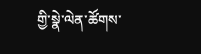གྱི་སྣེ་ལེན་ཚོགས་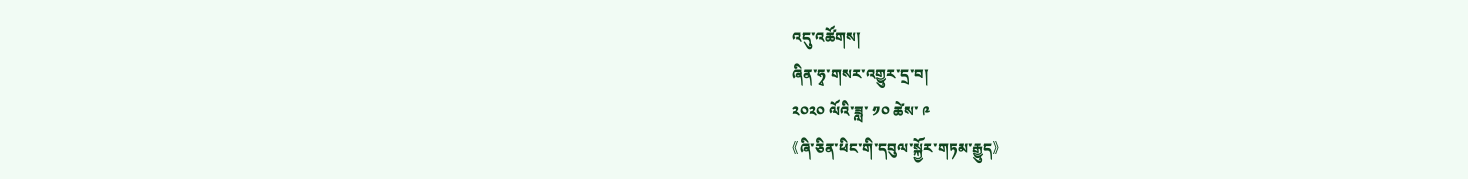འདུ་འཚོགས།
ཞིན་ཧྭ་གསར་འགྱུར་དྲ་བ།
༢༠༢༠ ལོའི་ཟླ་ ༡༠ ཚེས་ ༩
《ཞི་ཅིན་ཕིང་གི་དབུལ་སྐྱོར་གཏམ་རྒྱུད》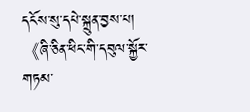དངོས་སུ་དཔེ་སྐྲུན་བྱས་པ།
《ཞི་ཅིན་ཕིང་གི་དབུལ་སྐྱོར་གཏམ་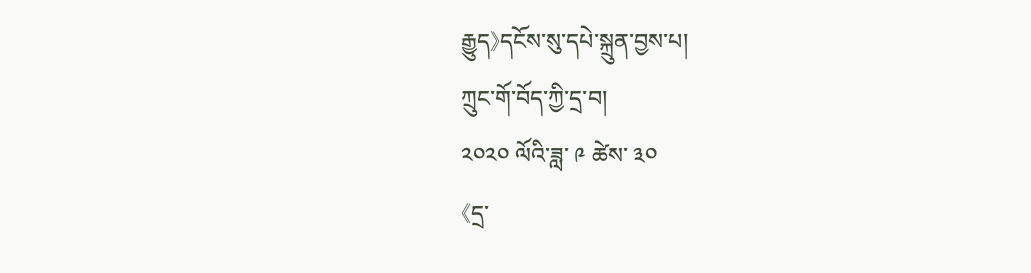རྒྱུད》དངོས་སུ་དཔེ་སྐྲུན་བྱས་པ།
ཀྲུང་གོ་བོད་ཀྱི་དྲ་བ།
༢༠༢༠ ལོའི་ཟླ་ ༩ ཚེས་ ༣༠
《དྲ་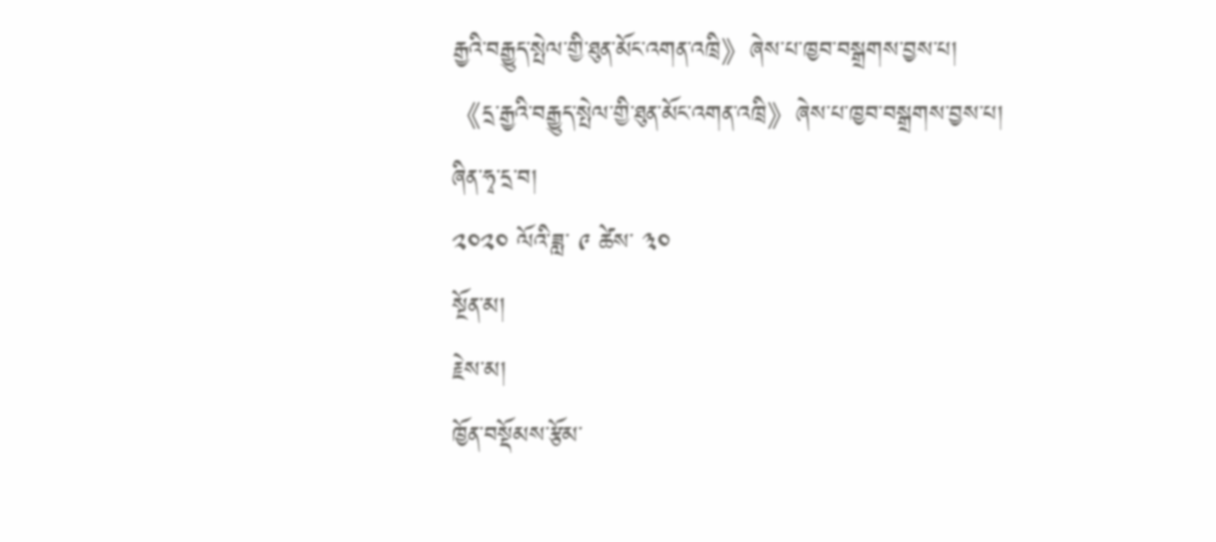རྒྱའི་བརྒྱུད་སྤེལ་གྱི་ཐུན་མོང་འགན་འཁྲི》ཞེས་པ་ཁྱབ་བསྒྲགས་བྱས་པ།
《དྲ་རྒྱའི་བརྒྱུད་སྤེལ་གྱི་ཐུན་མོང་འགན་འཁྲི》ཞེས་པ་ཁྱབ་བསྒྲགས་བྱས་པ།
ཞིན་ཧྭ་དྲ་བ།
༢༠༢༠ ལོའི་ཟླ་ ༩ ཚེས་ ༣༠
སྔོན་མ།
རྗེས་མ།
ཁྱོན་བསྡོམས་རྩོམ་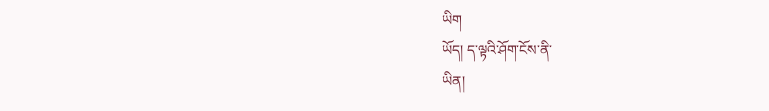ཡིག
ཡོད། ད་ལྟའི་ཤོག་ངོས་ནི་
ཡིན།